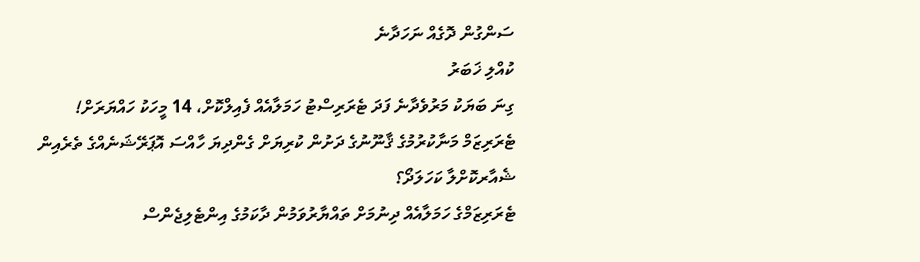ސަންގުން ދޮގެއް ނަހަދާނެ
ކުއްލި ޚަބަރު
ގިނަ ބަޔަކު މަރުވެދާނެ ފަދަ ޓެރަރިސްޓު ހަމަލާއެއް ފެއިލްކޮށް، 14 މީހަކު ހައްޔަރަށް!
ޓެރަރިޒަމް މަނާކުރުމުގެ ޤާނޫނުގެ ދަށުން ކުރިޔަށް ގެންދިޔަ ހާއްސަ އޮޕަރޭޝަނެއްގެ ތެރެއިން
ޝެއާރކޮށްލާ ކަހަލަދޯ؟
ޓެރަރިޒަމްގެ ހަމަލާއެއް ދިނުމަށް ތައްޔާރުވަމުން ދާކަމުގެ އިންޓެލިޖެންސް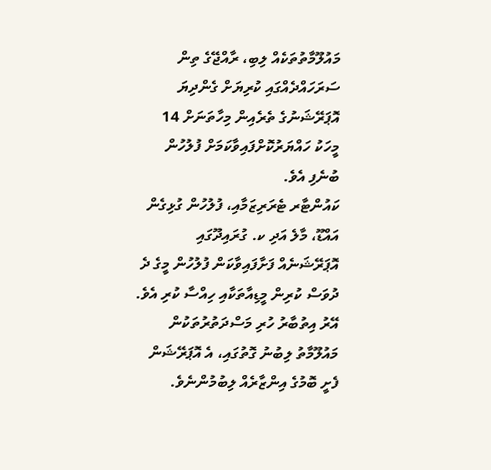މައުލޫމާތުތަކެއް ލިބި، ރާއްޖޭގެ ތިން ސަރަހައްދެއްގައި ކުރިޔަށް ގެންދިޔަ އޮޕަރޭޝަނުގެ ތެރެއިން މިހާތަނަށް 14 މީހަކު ހައްޔަރުކޮށްފައިވާކަމަށް ފުލުހުން ބުނެފި އެވެ.
ކައުންޓާރ ޓެރަރިޒަމާއި، ފުލުހުން ގުޅިގެން އައްޑޫ، މާލެ އަދި ކ. ގުރައިދޫގައި އޮޕަރޭޝަނެއް ފަށާފައިވާކަން ފުލުހުން މީގެ ދެ ދުވަސް ކުރިން މީޑިއާތަކާއި ހިއްސާ ކުރި އެވެ. އޭރު އިތުބާރު ހުރި މަސްދަތުރުތަކުން މައުލޫމާތު ލިބުނު ގޮތުގައި، އެ އޮޕަރޭޝަން ފެށީ ބޮމުގެ އިންޒާރެއް ލިބުމުންނެވެ.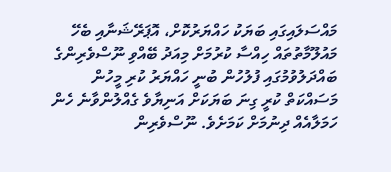މައްސަލައިގައި ބަޔަކު ހައްޔަރުކޮށް، އޮޕަރޭޝަނާއި ބެހޭ މައުލޫމާތުތައް ހިއްސާ ކުރުމަށް މިއަދު ބޭއްވި ނޫސްވެރިންގެ ބައްދަލުވުމުގައި ފުލުހުން ބުނީ ހައްޔަރު ކުރި މީހުން މަސައްކަތް ކުރީ ގިނަ ބަޔަކަށް އަނިޔާވެ ގެއްލުންވާނެ ހެން ހަމަލާއެއް ދިނުމަށް ކަމަށެވެ. ނޫސްވެރިން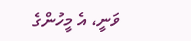ވަނީ، އެ މީހުންގެ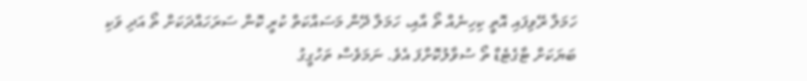ހަމަލާ ރޭވިފައި އޮތީ ކިހިނެއް ތޯ އާއި، ހަމަލާ ދޭން މަސައްކަތް ކުރީ ކޮން ސަރަހައްދަކަށް ތޯ އަދި ވަކި ބަޔަކަށް ޓާގެޓެޑް ތޯ ސުވާލުކޮށްފަ އެވެ. ނަމަވެސް ތަހުގީގު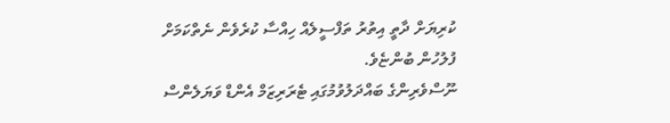ކުރިޔަށް ދާތީ އިތުރު ތަފްސީލެއް ހިއްސާ ކުރެވެން ނެތްކަމަށް ފުލުހުން ބުންޏެވެ.
ނޫސްވެރިންގެ ބައްދަލުވުމުގައި ޓެރަރިޒަމް އެންޑް ވަޔަލެންސް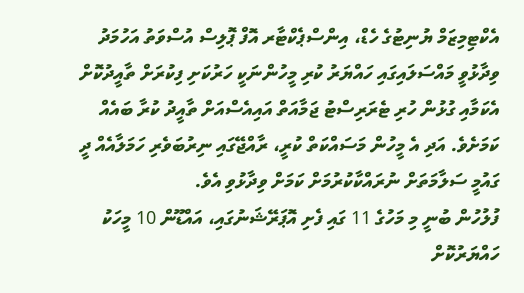އެކްޓިމިޒަމް ޔުނިޓުގެ ހެޑް، އިންސްޕެކްޓާރ އޮފް ޕޮލިސް އުސްވަތު އަހުމަދު ވިދާޅުވީ މައްސަލައިގައި ހައްޔަރު ކުރި މީހުންނަކީ ހަރުކަށި ފިކުރަށް ތާއީދުކޮށް އެކަމާއި ގުޅުން ހުރި ޓެރަރިސްޓު ޖަމާއަތް އައިއެސްއަށް ތާއީދު ކުރާ ބައެއް ކަމަށެވެ. އަދި އެ މީހުން މަސައްކަތް ކުރީ، ރާއްޖޭގައި ނިރުބަވެރި ހަމަލާއެއް ދީ ގައުމީ ސަލާމަތަށް ނުރައްކާކުރުމަށް ކަމަށް ވިދާޅުވި އެވެ.
ފުލުހުން ބުނީ މި މަހުގެ 11 ގައި ފެށި އޮޕަރޭޝަނުގައި، އައްޑޫން 10 މީހަކު ހައްޔަރުކޮށް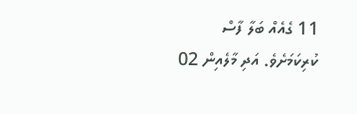11 ގެއެއް ބަލާ ފާސް ކުރިކަމަށެވެ. އަދި މާލެއިން 02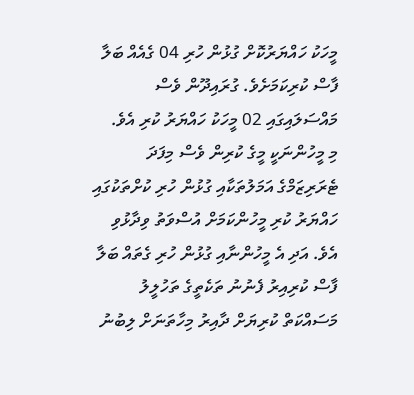މީހަކު ހައްޔަރުކޮށް ގުޅުން ހުރި 04 ގެއެއް ބަލާ ފާސް ކުރިކަމަށެވެ. ގުރައިދޫން ވެސް މައްސަލައިގައި 02 މީހަކު ހައްޔަރު ކުރި އެވެ.
މި މީހުންނަކީ މީގެ ކުރިން ވެސް މިފަދަ ޓެރަރިޒަމްގެ އަމަލުތަކާއި ގުޅުން ހުރި ކުށްތަކުގައި ހައްޔަރު ކުރި މީހުންކަމަށް އުސްވަތު ވިދާޅުވި އެވެ. އަދި އެ މީހުންނާއި ގުޅުން ހުރި ގެތައް ބަލާ ފާސް ކުރިއިރު ފެނުނު ތަކެތީގެ ތަހުލީލު މަސައްކަތް ކުރިޔަށް ދާއިރު މިހާތަނަށް ލިބުނު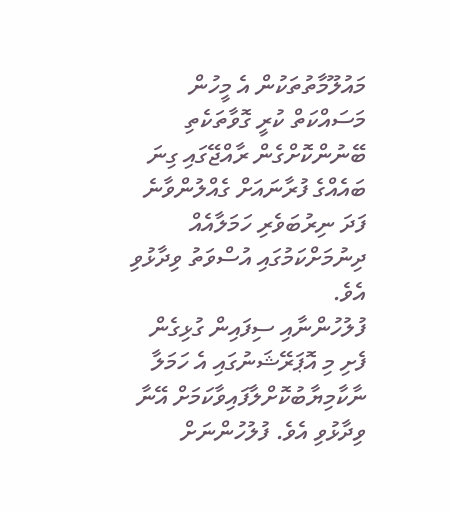މައުލޫމާތުތަކުން އެ މީހުން މަސައްކަތް ކުރީ ގޮވާތަކެތި ބޭނުންކޮށްގެން ރާއްޖޭގައި ގިނަ ބައެއްގެ ފުރާނައަށް ގެއްލުންވާނެ ފަދަ ނިރުބަވެރި ހަމަލާއެއް ދިނުމަށްކަމުގައި އުސްވަތު ވިދާޅުވި އެވެ.
ފުލުހުންނާއި ސިފައިން ގުޅިގެން ފެށި މި އޮޕަރޭޝަނުގައި އެ ހަމަލާ ނާކާމިޔާބުކޮށްލާފައިވާކަމަށް އޭނާ ވިދާޅުވި އެވެ. ފުލުހުންނަށް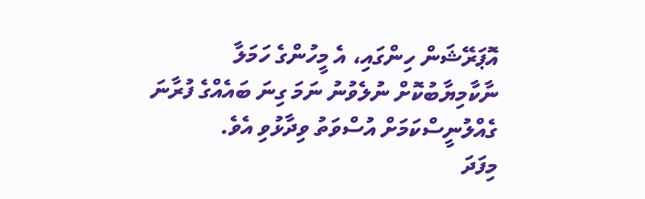އޮޕަރޭޝަން ހިންގައި، އެ މީހުންގެ ހަމަލާ ނާކާމިޔާބުކޮށް ނުލެވުނު ނަމަ ގިނަ ބައެއްގެ ފުރާނަ ގެއްލުނީސްކަމަށް އުސްވަތު ވިދާޅުވި އެވެ.
މިފަދަ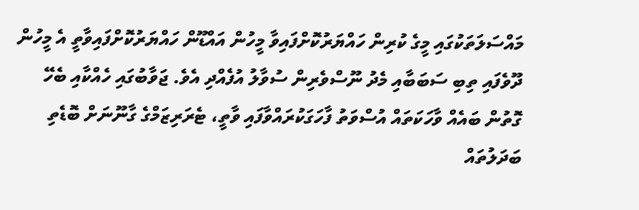މައްސަލަތަކުގައި މީގެ ކުރިން ހައްޔަރުކޮށްފައިވާ މީހުން އައްޑޫން ހައްޔަރުކޮށްފައިވާތީ އެ މީހުން ދޫވެފައި ތިބި ސަބަބާއި މެދު ނޫސްވެރިން ސުވާލު އުފެއްދި އެވެ. ޖަވާބުގައި ހެއްކާއި ބެހޭ ގޮތުން ބައެއް ވާހަކަތައް އުސްވަތު ފާހަގަކުރައްވާފައި ވާތީ، ޓެރަރިޒަމްގެ ގާނޫނަށް ބޮޑެތި ބަދަލުތައް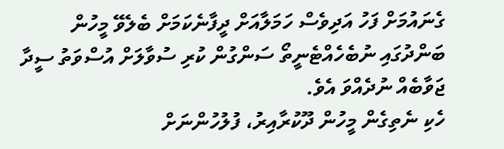ގެނައުމަށް ފަހު އަދިވެސް ހަމަލާއަށް ދީފާނެކަމަށް ބެލެވޭ މީހުން ބަންދުގައި ނުބެހެއްޓެނީތޯ ސަންގުން ކުރި ސުވާލަށް އުސްވަތު ސީދާ ޖަވާބެއް ނުދެއްވަ އެވެ.
ހެކި ނެތިގެން މީހުން ދޫކުރާއިރު، ފުލުހުންނަށް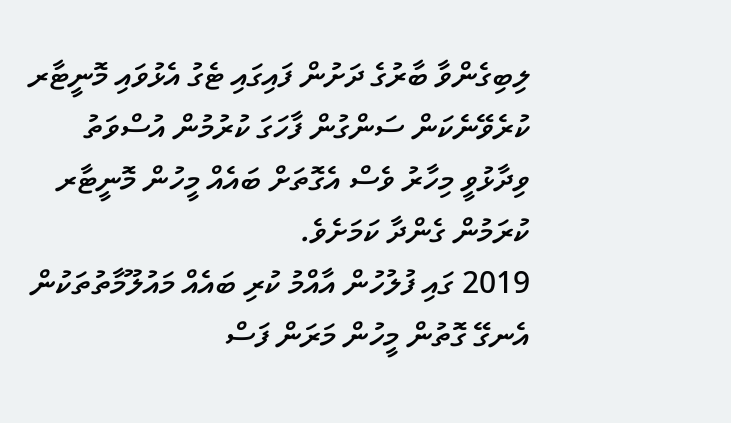ލިބިގެންވާ ބާރުގެ ދަށުން ފައިގައި ޓެގު އެޅުވައި މޮނީޓާރ ކުރެވޭނެކަން ސަންގުން ފާހަގަ ކުރުމުން އުސްވަތު ވިދާޅުވީ މިހާރު ވެސް އެގޮތަށް ބައެއް މީހުން މޮނީޓާރ ކުރަމުން ގެންދާ ކަމަށެވެ.
2019 ގައި ފުލުހުން އާއްމު ކުރި ބައެއް މައުލޫމާތުތަކުން އެނގޭ ގޮތުން މީހުން މަރަން ފަސް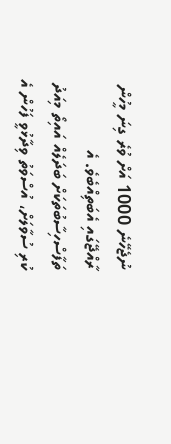ނުޖެހޭނެ 1000 އަށް ވުރެ ގިނަ މީހުން ރާއްޖޭގައި އެބަތިއްބެވެ. އެ ތަފާސްހިސާބުތަކަށް ބަދަލެއް އައިތޯ މިއަދު ކުރި ސުވާލަށް، އުސްވަތު ވިދާޅުވީ ފަހުން އެ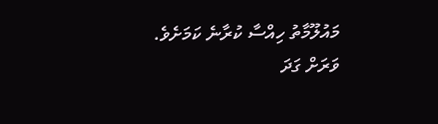މައުލޫމާތު ހިއްސާ ކުރާނެ ކަމަށެވެ.
ވަރަށް ގަދަ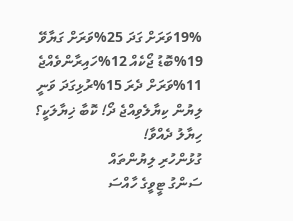19%ވަރަށް ގަދަ 25%ވަރަށް ގަޔާވޭ 19%ބޮޑު ޖޯކެއް 12%ހައިރާންވެއްޖެ 11%ވަރަށް ދެރަ 15%ރުޅިގަދަ ވަނީ
ލިޔުން ކިޔާލެވިއްޖެ ދޯ! ކޮބާ ޚިޔާލަކީ؟
ހިޔާލު ދެއްވާ!
ގުޅުންހުރި ލިޔުންތައް
ސަންގު ޓީވީގެ ހާއްސަ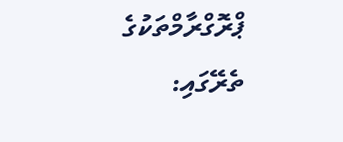ޕްރޮގްރާމްތަކުގެ ތެރޭގައި: